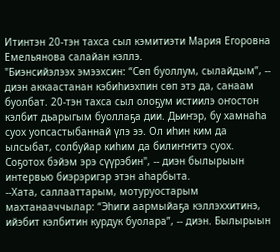Итинтэн 20-тэн тахса сыл кэмитиэти Мария Егоровна Емельянова салайан кэллэ.
"Биэнсийэлээх эмээхсин: “Сөп буоллум, сылайдым”, -- диэн аккаастанан кэбиһиэхпин сөп этэ да, санаам буолбат. 20-тэн тахса сыл олоҕум истиилэ оҥостон кэлбит дьарыгым буоллаҕа дии. Дьиҥэр, бу хамнаһа суох уопсастыбаннай үлэ ээ. Ол иһин ким да ылсыбат, солбуйар киһим да билиҥҥитэ суох. Соҕотох бэйэм эрэ сүүрэбин", -- диэн былырыын интервью биэрэригэр этэн аһарбыта.
--Хата, саллааттарым, мотуруостарым махтанааччылар: “Эһиги аармыйаҕа кэллэххитинэ, ийэбит кэлбитин курдук буолара”, -- диэн. Былырыын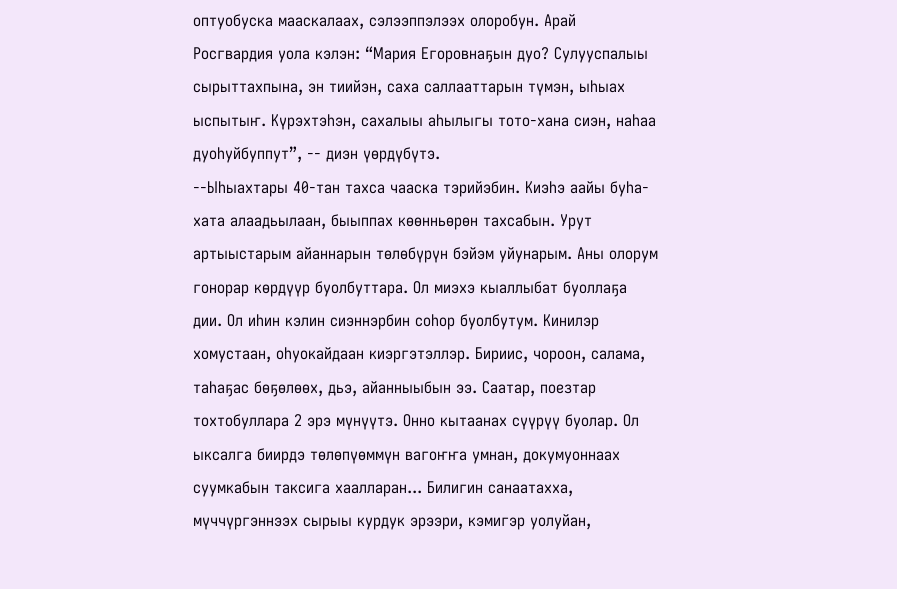оптуобуска мааскалаах, сэлээппэлээх олоробун. Арай Росгвардия уола кэлэн: “Мария Егоровнаҕын дуо? Сулууспалыы сырыттахпына, эн тиийэн, саха саллааттарын түмэн, ыһыах ыспытыҥ. Күрэхтэһэн, сахалыы аһылыгы тото-хана сиэн, наһаа дуоһуйбуппут”, -- диэн үөрдүбүтэ.
--Ыһыахтары 40-тан тахса чааска тэрийэбин. Киэһэ аайы буһа-хата алаадьылаан, быыппах көөнньөрөн тахсабын. Урут артыыстарым айаннарын төлөбүрүн бэйэм уйунарым. Аны олорум гонорар көрдүүр буолбуттара. Ол миэхэ кыаллыбат буоллаҕа дии. Ол иһин кэлин сиэннэрбин соһор буолбутум. Кинилэр хомустаан, оһуокайдаан киэргэтэллэр. Бириис, чороон, салама, таһаҕас бөҕөлөөх, дьэ, айанныыбын ээ. Саатар, поезтар тохтобуллара 2 эрэ мүнүүтэ. Онно кытаанах сүүрүү буолар. Ол ыксалга биирдэ төлөпүөммүн вагоҥҥа умнан, докумуоннаах суумкабын таксига хаалларан... Билигин санаатахха, мүччүргэннээх сырыы курдук эрээри, кэмигэр уолуйан,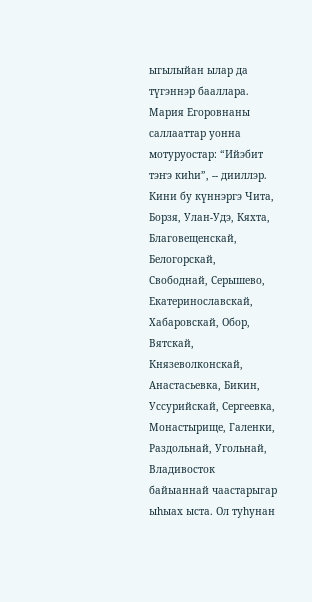ыгылыйан ылар да түгэннэр бааллара.
Мария Егоровнаны саллааттар уонна мотуруостар: “Ийэбит тэҥэ киһи”, -- дииллэр. Кини бу күннэргэ Чита, Борзя, Улан-Удэ, Кяхта, Благовещенскай, Белогорскай, Свободнай, Серышево, Екатеринославскай, Хабаровскай, Обор, Вятскай, Князеволконскай, Анастасьевка, Бикин, Уссурийскай, Сергеевка, Монастырище, Галенки, Раздольнай, Угольнай, Владивосток байыаннай чаастарыгар ыһыах ыста. Ол туһунан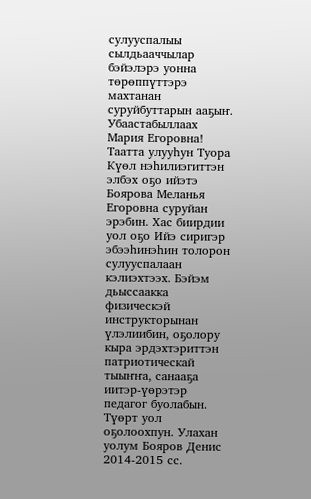сулууспалыы сылдьааччылар бэйэлэрэ уонна төрөппүттэрэ махтанан суруйбуттарын ааҕыҥ.
Убаастабыллаах Мария Егоровна!
Таатта улууһун Туора Күөл нэһилиэгиттэн элбэх оҕо ийэтэ Боярова Меланья Егоровна суруйан эрэбин. Хас биирдии уол оҕо Ийэ сиригэр эбээһинэһин толорон сулууспалаан кэлиэхтээх. Бэйэм дьыссаакка физическэй инструкторынан үлэлиибин, оҕолору кыра эрдэхтэриттэн патриотическай тыыҥҥа, санааҕа иитэр-үөрэтэр педагог буолабын. Түөрт уол оҕолоохпун. Улахан уолум Бояров Денис 2014-2015 сс.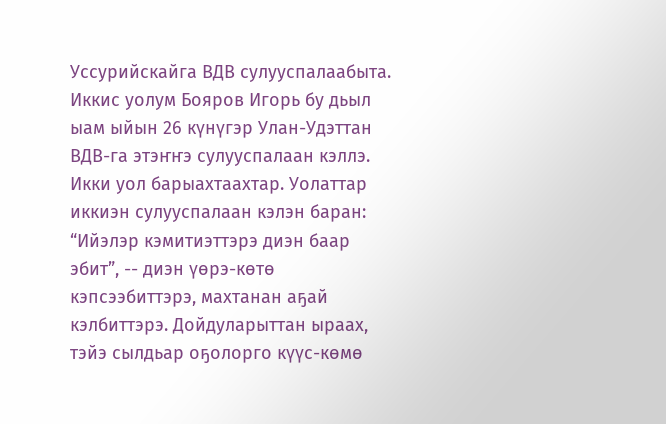Уссурийскайга ВДВ сулууспалаабыта. Иккис уолум Бояров Игорь бу дьыл ыам ыйын 26 күнүгэр Улан-Удэттан ВДВ-га этэҥҥэ сулууспалаан кэллэ. Икки уол барыахтаахтар. Уолаттар иккиэн сулууспалаан кэлэн баран: “Ийэлэр кэмитиэттэрэ диэн баар эбит”, -- диэн үөрэ-көтө кэпсээбиттэрэ, махтанан аҕай кэлбиттэрэ. Дойдуларыттан ыраах, тэйэ сылдьар оҕолорго күүс-көмө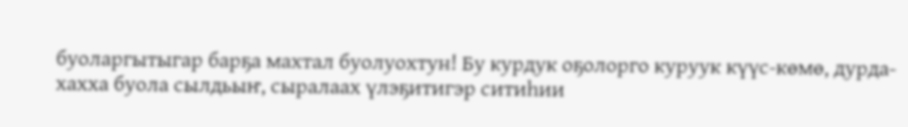буоларгытыгар барҕа махтал буолуохтун! Бу курдук оҕолорго куруук күүс-көмө, дурда-хахха буола сылдьыҥ, сыралаах үлэҕитигэр ситиһии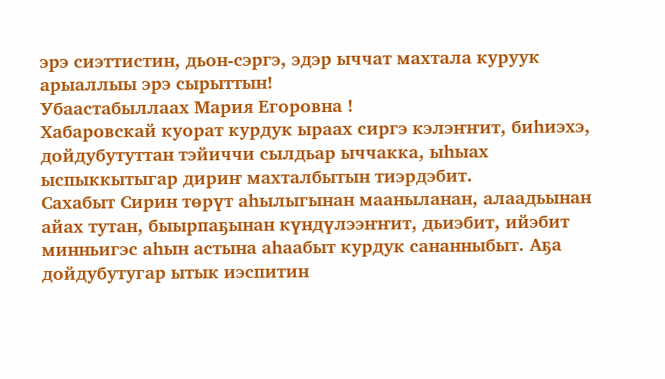эрэ сиэттистин, дьон-сэргэ, эдэр ыччат махтала куруук арыаллыы эрэ сырыттын!
Убаастабыллаах Мария Егоровна !
Хабаровскай куорат курдук ыраах сиргэ кэлэҥҥит, биhиэхэ, дойдубутуттан тэйиччи сылдьар ыччакка, ыhыах ыспыккытыгар дириҥ махталбытын тиэрдэбит.
Сахабыт Сирин төрүт аhылыгынан мааныланан, алаадьынан айах тутан, быырпаҕынан күндүлээҥҥит, дьиэбит, ийэбит минньигэс аһын астына аһаабыт курдук сананныбыт. Аҕа дойдубутугар ытык иэспитин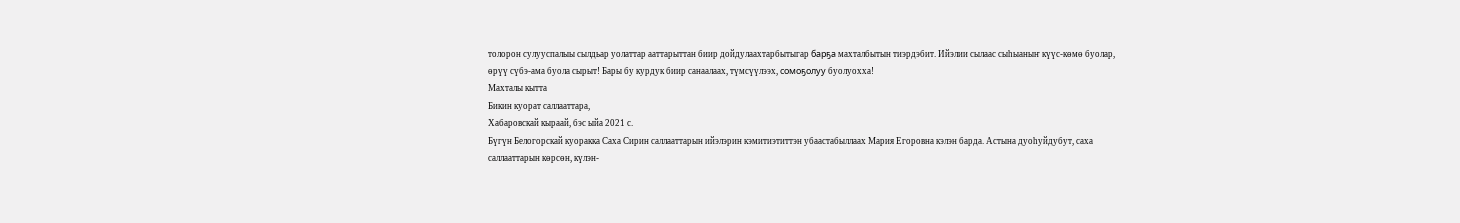толорон сулууспалыы сылдьар уолаттар ааттарыттан биир дойдулаахтарбытыгар барҕа махталбытын тиэрдэбит. Ийэлии сылаас сыhыаныҥ күүс-көмө буолар, өрүү сүбэ-ама буола сырыт! Бары бу курдук биир санаалаах, түмсүүлээх, сомоҕолуу буолуохха!
Махталы кытта
Бикин куорат саллааттара,
Хабаровскай кыраай, бэс ыйа 2021 с.
Бүгүн Белогорскай куоракка Саха Сирин саллааттарын ийэлэрин кэмитиэтиттэн убаастабыллаах Мария Егоровна кэлэн барда. Астына дуоһуйдубут, саха саллааттарын көрсөн, күлэн-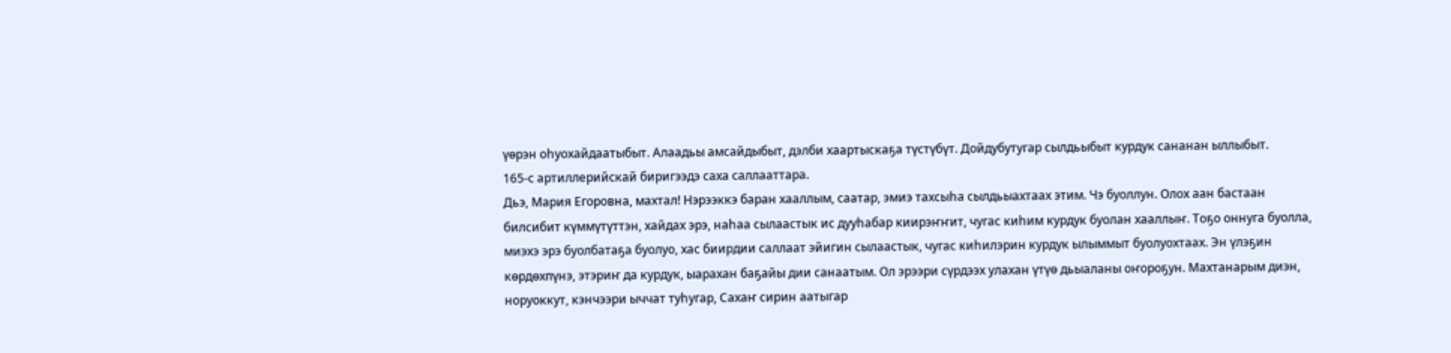үөрэн оһуохайдаатыбыт. Алаадьы амсайдыбыт, дэлби хаартыскаҕа түстүбүт. Дойдубутугар сылдьыбыт курдук сананан ыллыбыт.
165-с артиллерийскай биригээдэ саха саллааттара.
Дьэ, Мария Егоровна, махтал! Нэрээккэ баран хааллым, саатар, эмиэ тахсыһа сылдьыахтаах этим. Чэ буоллун. Олох аан бастаан билсибит күммүтүттэн, хайдах эрэ, наһаа сылаастык ис дууһабар киирэҥҥит, чугас киһим курдук буолан хааллыҥ. Тоҕо оннуга буолла, миэхэ эрэ буолбатаҕа буолуо, хас биирдии саллаат эйигин сылаастык, чугас киһилэрин курдук ылыммыт буолуохтаах. Эн үлэҕин көрдөхпүнэ, этэриҥ да курдук, ыарахан баҕайы дии санаатым. Ол эрээри сүрдээх улахан үтүө дьыаланы оҥороҕун. Махтанарым диэн, норуоккут, кэнчээри ыччат туһугар, Сахаҥ сирин аатыгар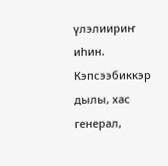үлэлиириҥ иһин. Кэпсээбиккэр дылы, хас генерал,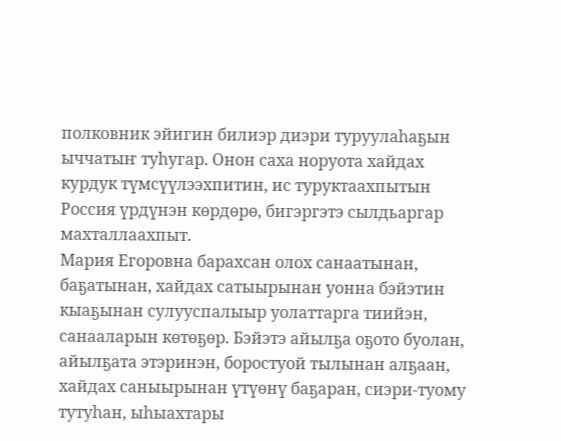полковник эйигин билиэр диэри туруулаһаҕын ыччатыҥ туһугар. Онон саха норуота хайдах курдук түмсүүлээхпитин, ис туруктаахпытын Россия үрдүнэн көрдөрө, бигэргэтэ сылдьаргар махталлаахпыт.
Мария Егоровна барахсан олох санаатынан, баҕатынан, хайдах сатыырынан уонна бэйэтин кыаҕынан сулууспалыыр уолаттарга тиийэн, санааларын көтөҕөр. Бэйэтэ айылҕа оҕото буолан, айылҕата этэринэн, боростуой тылынан алҕаан, хайдах саныырынан үтүөнү баҕаран, сиэри-туому тутуһан, ыһыахтары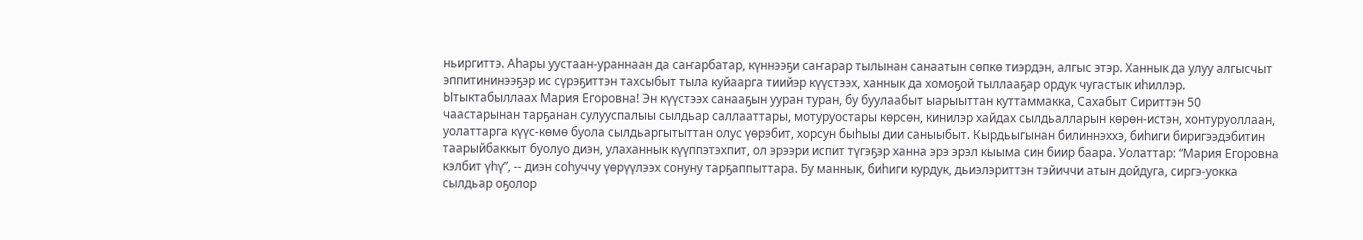ньиргиттэ. Аһары уустаан-ураннаан да саҥарбатар, күннээҕи саҥарар тылынан санаатын сөпкө тиэрдэн, алгыс этэр. Ханнык да улуу алгысчыт эппитининээҕэр ис сүрэҕиттэн тахсыбыт тыла куйаарга тиийэр күүстээх, ханнык да хомоҕой тыллааҕар ордук чугастык иһиллэр.
Ытыктабыллаах Мария Егоровна! Эн күүстээх санааҕын ууран туран, бу буулаабыт ыарыыттан куттаммакка, Сахабыт Сириттэн 50 чаастарынан тарҕанан сулууспалыы сылдьар саллааттары, мотуруостары көрсөн, кинилэр хайдах сылдьалларын көрөн-истэн, хонтуруоллаан, уолаттарга күүс-көмө буола сылдьаргытыттан олус үөрэбит, хорсун быһыы дии саныыбыт. Кырдьыгынан билиннэххэ, биһиги биригээдэбитин таарыйбаккыт буолуо диэн, улаханнык күүппэтэхпит, ол эрээри испит түгэҕэр ханна эрэ эрэл кыыма син биир баара. Уолаттар: “Мария Егоровна кэлбит үһү”, -- диэн соһуччу үөрүүлээх сонуну тарҕаппыттара. Бу маннык, биһиги курдук, дьиэлэриттэн тэйиччи атын дойдуга, сиргэ-уокка сылдьар оҕолор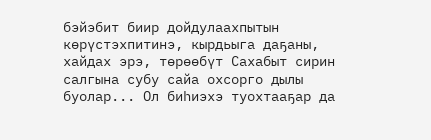бэйэбит биир дойдулаахпытын көрүстэхпитинэ, кырдьыга даҕаны, хайдах эрэ, төрөөбүт Сахабыт сирин салгына субу сайа охсорго дылы буолар... Ол биһиэхэ туохтааҕар да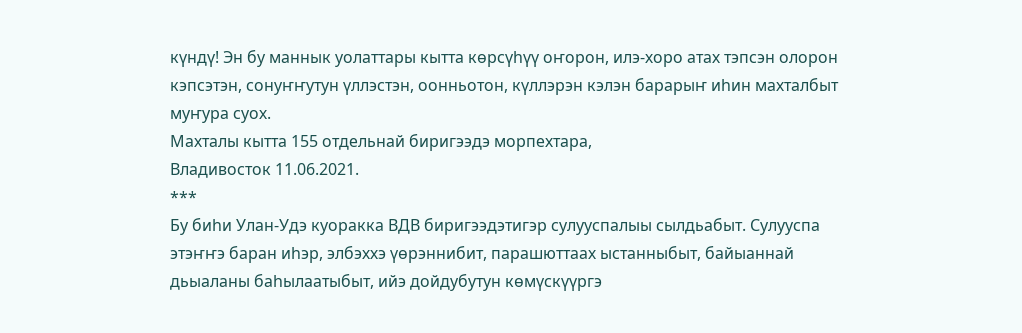күндү! Эн бу маннык уолаттары кытта көрсүһүү оҥорон, илэ-хоро атах тэпсэн олорон кэпсэтэн, сонуҥҥутун үллэстэн, оонньотон, күллэрэн кэлэн барарыҥ иһин махталбыт муҥура суох.
Махталы кытта 155 отдельнай биригээдэ морпехтара,
Владивосток 11.06.2021.
***
Бу биһи Улан-Удэ куоракка ВДВ биригээдэтигэр сулууспалыы сылдьабыт. Сулууспа этэҥҥэ баран иһэр, элбэххэ үөрэннибит, парашюттаах ыстанныбыт, байыаннай дьыаланы баһылаатыбыт, ийэ дойдубутун көмүскүүргэ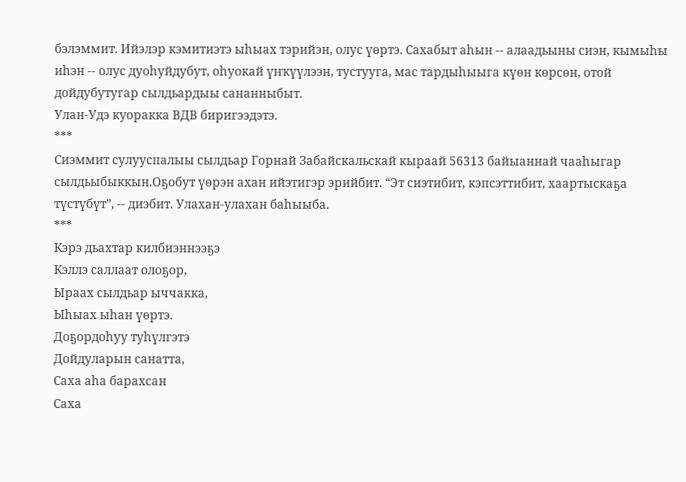бэлэммит. Ийэлэр кэмитиэтэ ыһыах тэрийэн, олус үөртэ. Сахабыт аһын -- алаадьыны сиэн, кымыһы иһэн -- олус дуоһуйдубут, оһуокай үҥкүүлээн, тустууга, мас тардыһыыга күөн көрсөн, отой дойдубутугар сылдьардыы сананныбыт.
Улан-Удэ куоракка ВДВ биригээдэтэ.
***
Сиэммит сулууспалыы сылдьар Горнай Забайскальскай кыраай 56313 байыаннай чааһыгар сылдьыбыккын.Оҕобут үөрэн ахан ийэтигэр эрийбит. “Эт сиэтибит, кэпсэттибит, хаартыскаҕа түстүбүт”, -- диэбит. Улахан-улахан баһыыба.
***
Кэрэ дьахтар килбиэннээҕэ
Кэллэ саллаат олоҕор,
Ыраах сылдьар ыччакка,
Ыһыах ыһан үөртэ.
Доҕордоһуу туһүлгэтэ
Дойдуларын санатта,
Саха аһа барахсан
Саха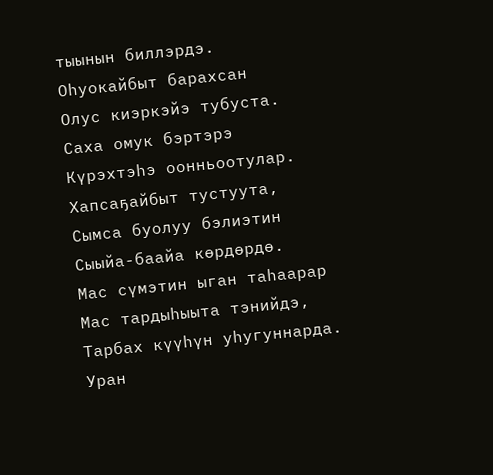тыынын биллэрдэ.
Оһуокайбыт барахсан
Олус киэркэйэ тубуста.
Саха омук бэртэрэ
Күрэхтэһэ оонньоотулар.
Хапсаҕайбыт тустуута,
Сымса буолуу бэлиэтин
Сыыйа-баайа көрдөрдө.
Мас сүмэтин ыган таһаарар
Мас тардыһыыта тэнийдэ,
Тарбах күүһүн уһугуннарда.
Уран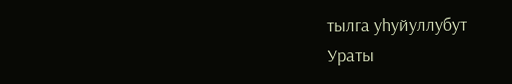тылга уһуйуллубут
Ураты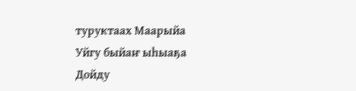туруктаах Маарыйа
Уйгу быйаҥ ыһыаҕа
Дойду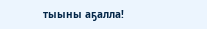тыыны аҕалла!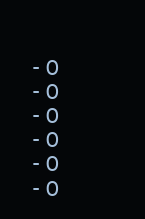- 0
- 0
- 0
- 0
- 0
- 0